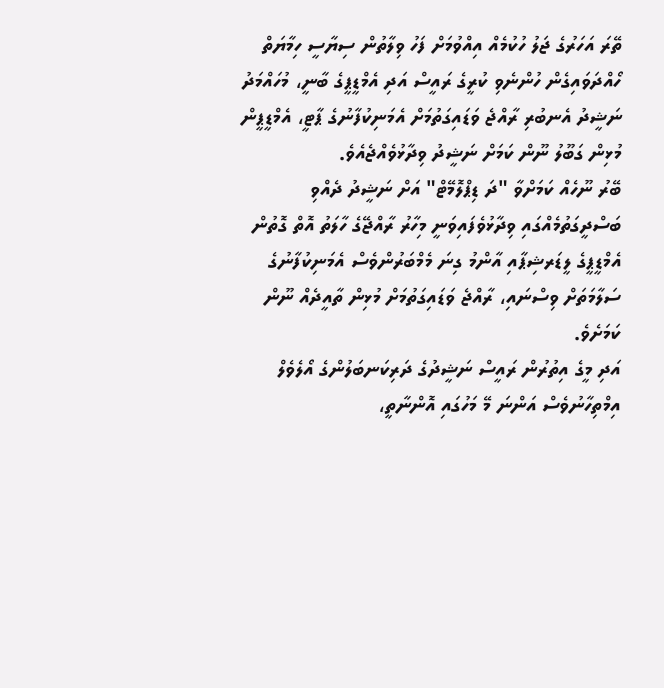ތޭރަ އަހަރުގެ ޖަލު ހުކުމެއް އިއްވުމަށް ފަހު ވިލާތުން ސިޔާސީ ހިމާޔަތް ހޯއްދަވައިގެން ހުންނެވި ކުރީގެ ރައީސް އަދި އެމްޑީޕީގެ ބާނީ، މުހައްމަދު ނަޝީދު އެނބުރި ރާއްޖެ ވަޑައިގަތުމަށް އެމަނިކުފާނުގެ ޕާޓީ، އެމްޑީޕީން މުޅިން ގަބޫލު ނޫން ކަމަށް ނަޝީދު ވިދާޅުވެއްޖެއެވެ.
ބޭރު ނޫހެއް ކަމަށްވާ "ދަ ޑިޕްލޮމޭޓް" އަށް ނަޝީދު ދެއްވި ބަސްދީގަތުމެއްގައި ވިދާޅުވެފައިވަނީ މިހާރު ރާއްޖޭގެ ހާލަތު އޮތް ގޮތުން އެމްޑީޕީގެ ލީޑަރޝިޕާއި އާންމު ގިނަ މެމްބަރުންވެސް އެމަނިކުފާނުގެ ސަލާމަތަށް ވިސްނައި، ރާއްޖެ ވަޑައިގަތުމަށް މުޅިން ތާއީދެއް ނޫން ކަމަށެވެ.
އަދި މީގެ އިތުރުން ރައީސް ނަޝީދުގެ ދަރިކަނބަލުންގެ އޯލެވެލް އިމްތިހާނުވެސް އަންނަ މޭ މަހުގައި އޮންނާތީ،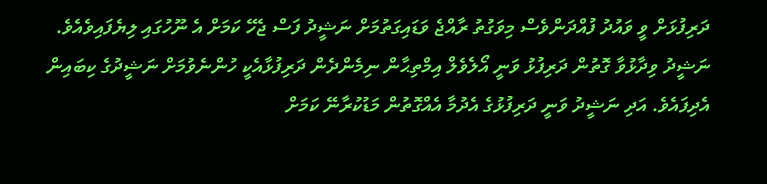ދަރިފުޅަށް ވީ ވައުދު ފުއްދަންވެސް މިވަގުތު ރާއްޖެ ވަޑައިގަތުމަށް ނަޝީދު ފަސް ޖެހޭ ކަމަށް އެ ނޫހުގައި ލިޔެފައިވެއެވެ. ނަޝީދު ވިދާޅުވާ ގޮތުން ދަރިފުޅު ވަނީ އޯލެވެލް އިމްތިޙާން ނިމެންދެން ދަރިފުޅާއެކީ ހުންނެވުމަށް ނަޝީދުގެ ކިބައިން އެދިފައެވެ. އަދި ނަޝީދު ވަނީ ދަރިފުޅުގެ އެދުމާ އެއްގޮތުން މަޑުކުރާނޭ ކަމަށް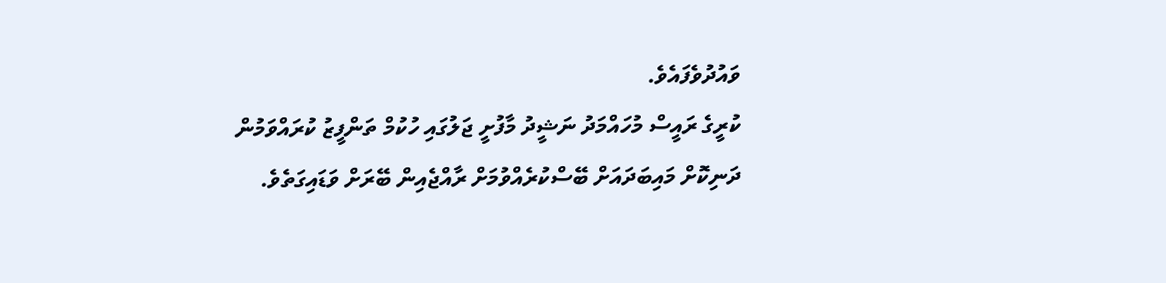ވައުދުވެފައެވެ.
ކުރީގެ ރައީސް މުހައްމަދު ނަޝީދު މާފުށީ ޖަލުގައި ހުކުމް ތަންފީޒު ކުރައްވަމުން ދަނިކޮށް މައިބަދައަށް ބޭސްކުރެއްވުމަށް ރާއްޖެއިން ބޭރަށް ވަޑައިގަތެވެ.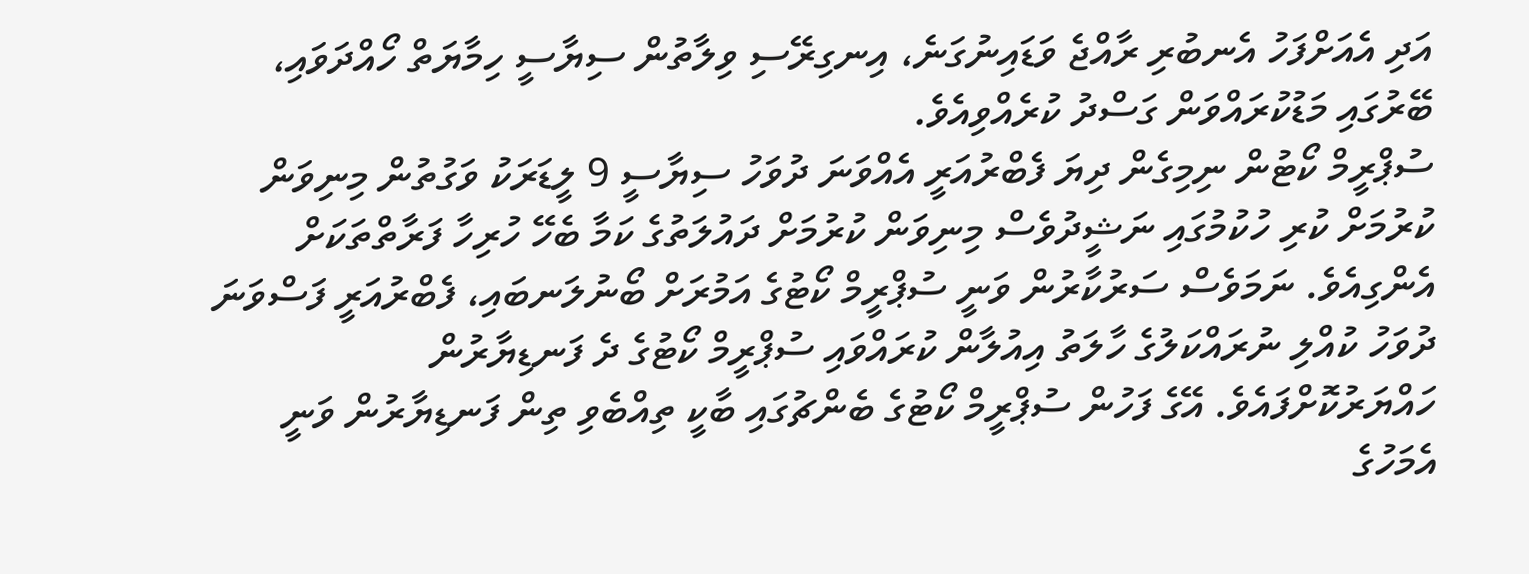އަދި އެއަށްފަހު އެނބުރި ރާއްޖެ ވަޑައިނުގަނެ، އިނގިރޭސި ވިލާތުން ސިޔާސީ ހިމާޔަތް ހޯއްދަވައި، ބޭރުގައި މަޑުކުރައްވަން ގަސްދު ކުރެއްވިއެވެ.
ސުޕްރީމް ކޯޓުން ނިމިގެން ދިޔަ ފެބްރުއަރީ އެއްވަނަ ދުވަހު ސިޔާސީ 9 ލީޑަރަކު ވަގުތުން މިނިވަން ކުރުމަށް ކުރި ހުކުމުގައި ނަޝީދުވެސް މިނިވަން ކުރުމަށް ދައުލަތުގެ ކަމާ ބެހޭ ހުރިހާ ފަރާތްތަކަށް އެންގިއެވެ. ނަމަވެސް ސަރުކާރުން ވަނީ ސުޕްރީމް ކޯޓުގެ އަމުރަށް ބޯނުލަނބައި، ފެބްރުއަރީ ފަސްވަނަ ދުވަހު ކުއްލި ނުރައްކަލުގެ ހާލަތު އިއުލާން ކުރައްވައި ސުޕްރީމް ކޯޓުގެ ދެ ފަނޑިޔާރުން ހައްޔަރުކޮށްފައެވެ. އޭގެ ފަހުން ސުޕްރީމް ކޯޓުގެ ބެންޗުގައި ބާކީ ތިއްބެވި ތިން ފަނޑިޔާރުން ވަނީ އެމަހުގެ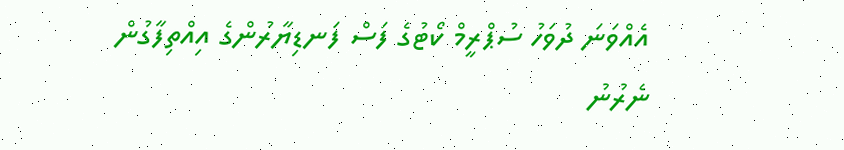އެއްވަނަ ދުވަހު ސުޕްރީމް ކޯޓުގެ ފަސް ފަނޑިޔާރުންގެ އިއްތިފާގުން ނެރުނު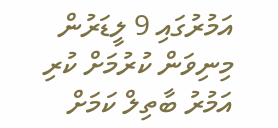އަމުރުގައި 9 ލީޑަރުން މިނިވަން ކުރުމަށް ކުރި އަމުރު ބާތިލް ކަމަށް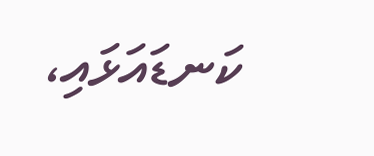ކަނޑައަޅައި،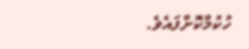ހުކުމްކޮށްފައެވެ.